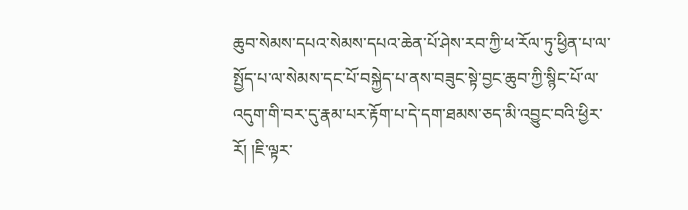ཆུབ་སེམས་དཔའ་སེམས་དཔའ་ཆེན་པོ་ཤེས་རབ་ཀྱི་ཕ་རོལ་ཏུ་ཕྱིན་པ་ལ་སྤྱོད་པ་ལ་སེམས་དང་པོ་བསྐྱེད་པ་ནས་བཟུང་སྟེ་བྱང་ཆུབ་ཀྱི་སྙིང་པོ་ལ་འདུག་གི་བར་དུ་རྣམ་པར་རྟོག་པ་དེ་དག་ཐམས་ཅད་མི་འབྱུང་བའི་ཕྱིར་རོ། །ཇི་ལྟར་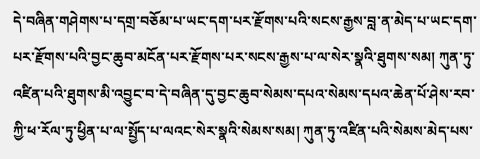དེ་བཞིན་གཤེགས་པ་དགྲ་བཅོམ་པ་ཡང་དག་པར་རྫོགས་པའི་སངས་རྒྱས་བླ་ན་མེད་པ་ཡང་དག་པར་རྫོགས་པའི་བྱང་ཆུབ་མངོན་པར་རྫོགས་པར་སངས་རྒྱས་པ་ལ་སེར་སྣའི་ཐུགས་སམ། ཀུན་ཏུ་འཛིན་པའི་ཐུགས་མི་འབྱུང་བ་དེ་བཞིན་དུ་བྱང་ཆུབ་སེམས་དཔའ་སེམས་དཔའ་ཆེན་པོ་ཤེས་རབ་ཀྱི་ཕ་རོལ་ཏུ་ཕྱིན་པ་ལ་སྤྱོད་པ་ལའང་སེར་སྣའི་སེམས་སམ། ཀུན་ཏུ་འཛིན་པའི་སེམས་མེད་པས་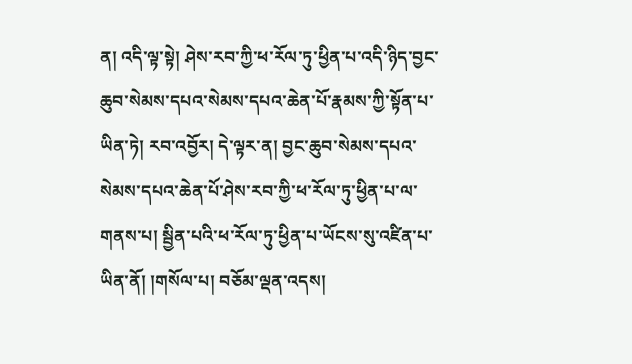ན། འདི་ལྟ་སྟེ། ཤེས་རབ་ཀྱི་ཕ་རོལ་ཏུ་ཕྱིན་པ་འདི་ཉིད་བྱང་ཆུབ་སེམས་དཔའ་སེམས་དཔའ་ཆེན་པོ་རྣམས་ཀྱི་སྟོན་པ་ཡིན་ཏེ། རབ་འབྱོར། དེ་ལྟར་ན། བྱང་ཆུབ་སེམས་དཔའ་སེམས་དཔའ་ཆེན་པོ་ཤེས་རབ་ཀྱི་ཕ་རོལ་ཏུ་ཕྱིན་པ་ལ་གནས་པ། སྦྱིན་པའི་ཕ་རོལ་ཏུ་ཕྱིན་པ་ཡོངས་སུ་འཛིན་པ་ཡིན་ནོ། །གསོལ་པ། བཅོམ་ལྡན་འདས།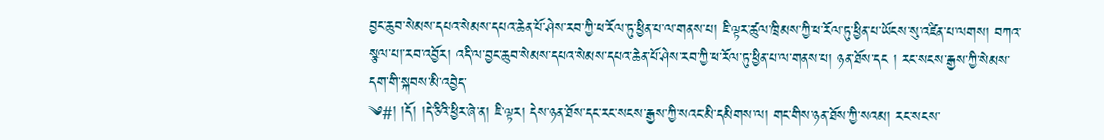བྱང་ཆུབ་སེམས་དཔའ་སེམས་དཔའ་ཆེན་པོ་ཤེས་རབ་ཀྱི་ཕ་རོལ་ཏུ་ཕྱིན་པ་ལ་གནས་པ། ཇི་ལྟར་ཚུལ་ཁྲིམས་ཀྱི་ཕ་རོལ་ཏུ་ཕྱིན་པ་ཡོངས་སུ་འཛིན་པ་ལགས། བཀའ་སྩལ་པ།་རབ་འབྱོར། འདི་ལ་བྱང་ཆུབ་སེམས་དཔའ་སེམས་དཔའ་ཆེན་པོ་ཤེས་རབ་ཀྱི་ཕ་རོལ་ཏུ་ཕྱིན་པ་ལ་གནས་པ། ཉན་ཐོས་དང ། རང་སངས་རྒྱས་ཀྱི་སེམས་དག་གི་སྐབས་མི་འབྱེད་
༄#། །དོ། །དེ་ཅིའི་ཕྱིར་ཞེ་ན། ཇི་ལྟར། དེས་ཉན་ཐོས་དང་རང་སངས་རྒྱས་ཀྱི་སའང་མི་དམིགས་ལ། གང་གིས་ཉན་ཐོས་ཀྱི་སའམ། རང་སངས་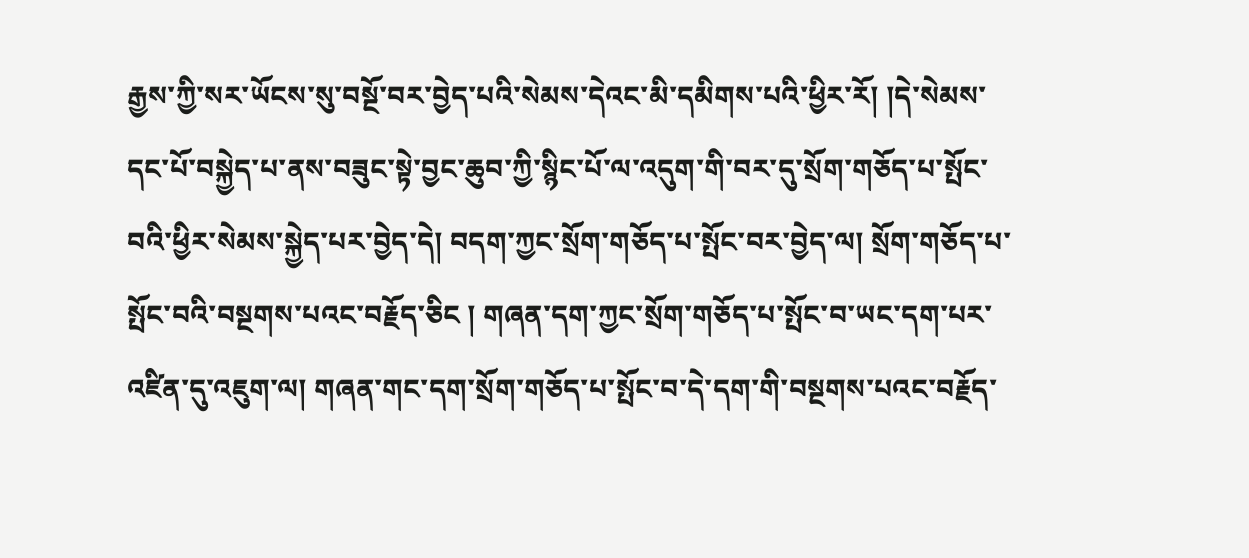རྒྱས་ཀྱི་སར་ཡོངས་སུ་བསྔོ་བར་བྱེད་པའི་སེམས་དེའང་མི་དམིགས་པའི་ཕྱིར་རོ། །དེ་སེམས་དང་པོ་བསྐྱེད་པ་ནས་བཟུང་སྟེ་བྱང་ཆུབ་ཀྱི་སྙིང་པོ་ལ་འདུག་གི་བར་དུ་སྲོག་གཅོད་པ་སྤོང་བའི་ཕྱིར་སེམས་སྐྱེད་པར་བྱེད་དེ། བདག་ཀྱང་སྲོག་གཅོད་པ་སྤོང་བར་བྱེད་ལ། སྲོག་གཅོད་པ་སྤོང་བའི་བསྔགས་པའང་བརྗོད་ཅིང ། གཞན་དག་ཀྱང་སྲོག་གཅོད་པ་སྤོང་བ་ཡང་དག་པར་འཛིན་དུ་འཇུག་ལ། གཞན་གང་དག་སྲོག་གཅོད་པ་སྤོང་བ་དེ་དག་གི་བསྔགས་པའང་བརྗོད་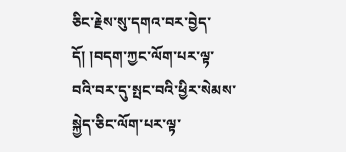ཅིང་རྗེས་སུ་དགའ་བར་བྱེད་དོ། །བདག་ཀྱང་ལོག་པར་ལྟ་བའི་བར་དུ་སྤང་བའི་ཕྱིར་སེམས་སྐྱེད་ཅིང་ལོག་པར་ལྟ་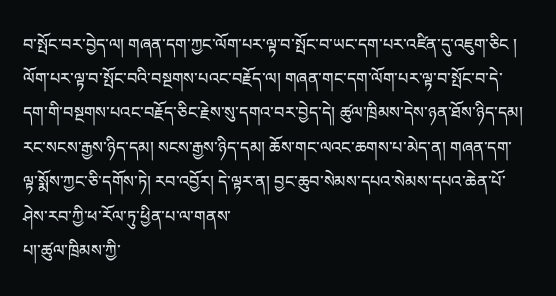བ་སྤོང་བར་བྱེད་ལ། གཞན་དག་ཀྱང་ལོག་པར་ལྟ་བ་སྤོང་བ་ཡང་དག་པར་འཛིན་དུ་འཇུག་ཅིང ། ལོག་པར་ལྟ་བ་སྤོང་བའི་བསྔགས་པའང་བརྗོད་ལ། གཞན་གང་དག་ལོག་པར་ལྟ་བ་སྤོང་བ་དེ་དག་གི་བསྔགས་པའང་བརྗོད་ཅིང་རྗེས་སུ་དགའ་བར་བྱེད་དེ། ཚུལ་ཁྲིམས་དེས་ཉན་ཐོས་ཉིད་དམ། རང་སངས་རྒྱས་ཉིད་དམ། སངས་རྒྱས་ཉིད་དམ། ཆོས་གང་ལའང་ཆགས་པ་མེད་ན། གཞན་དག་ལྟ་སྨོས་ཀྱང་ཅི་དགོས་ཏེ། རབ་འབྱོར། དེ་ལྟར་ན། བྱང་ཆུབ་སེམས་དཔའ་སེམས་དཔའ་ཆེན་པོ་ཤེས་རབ་ཀྱི་ཕ་རོལ་ཏུ་ཕྱིན་པ་ལ་གནས་
པ།་ཚུལ་ཁྲིམས་ཀྱི་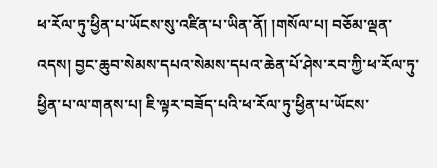ཕ་རོལ་ཏུ་ཕྱིན་པ་ཡོངས་སུ་འཛིན་པ་ཡིན་ནོ། །གསོལ་པ། བཅོམ་ལྡན་འདས། བྱང་ཆུབ་སེམས་དཔའ་སེམས་དཔའ་ཆེན་པོ་ཤེས་རབ་ཀྱི་ཕ་རོལ་ཏུ་ཕྱིན་པ་ལ་གནས་པ། ཇི་ལྟར་བཟོད་པའི་ཕ་རོལ་ཏུ་ཕྱིན་པ་ཡོངས་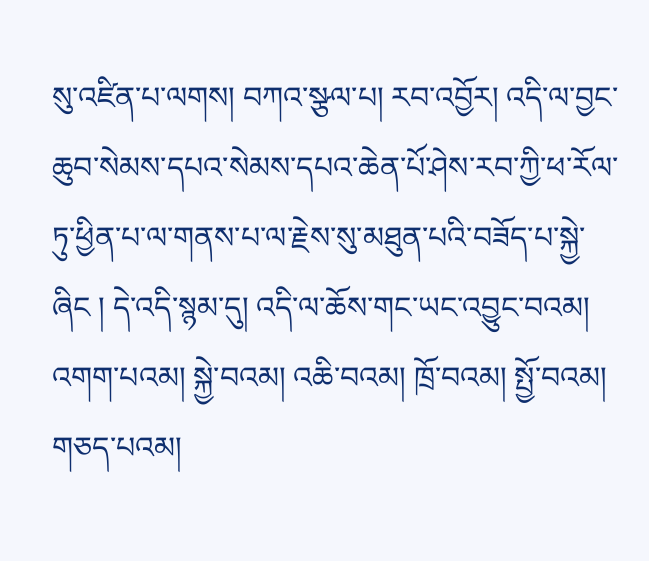སུ་འཛིན་པ་ལགས། བཀའ་སྩལ་པ། རབ་འབྱོར། འདི་ལ་བྱང་ཆུབ་སེམས་དཔའ་སེམས་དཔའ་ཆེན་པོ་ཤེས་རབ་ཀྱི་ཕ་རོལ་ཏུ་ཕྱིན་པ་ལ་གནས་པ་ལ་རྗེས་སུ་མཐུན་པའི་བཟོད་པ་སྐྱེ་ཞིང ། དེ་འདི་སྙམ་དུ། འདི་ལ་ཆོས་གང་ཡང་འབྱུང་བའམ། འགག་པའམ། སྐྱེ་བའམ། འཆི་བའམ། ཁྲོ་བའམ། སྤྱོ་བའམ། གཅད་པའམ།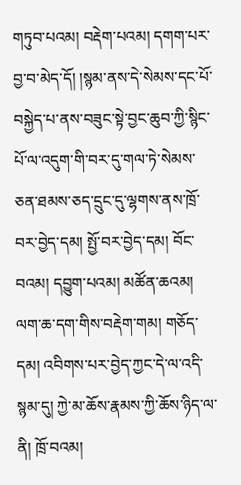གཏུབ་པའམ། བརྡེག་པའམ། དགག་པར་བྱ་བ་མེད་དོ། །སྙམ་ནས་དེ་སེམས་དང་པོ་བསྐྱེད་པ་ནས་བཟུང་སྟེ་བྱང་ཆུབ་ཀྱི་སྙིང་པོ་ལ་འདུག་གི་བར་དུ་གལ་ཏེ་སེམས་ཅན་ཐམས་ཅད་དྲུང་དུ་ལྷགས་ནས་ཁྲོ་བར་བྱེད་དམ། སྤྱོ་བར་བྱེད་དམ། བོང་བའམ། དབྱུག་པའམ། མཚོན་ཆའམ། ལག་ཆ་དག་གིས་བརྡེག་གམ། གཅོད་དམ། འབིགས་པར་བྱེད་ཀྱང་དེ་ལ་འདི་སྙམ་དུ། ཀྱེ་མ་ཆོས་རྣམས་ཀྱི་ཆོས་ཉིད་ལ་ནི། ཁྲོ་བའམ།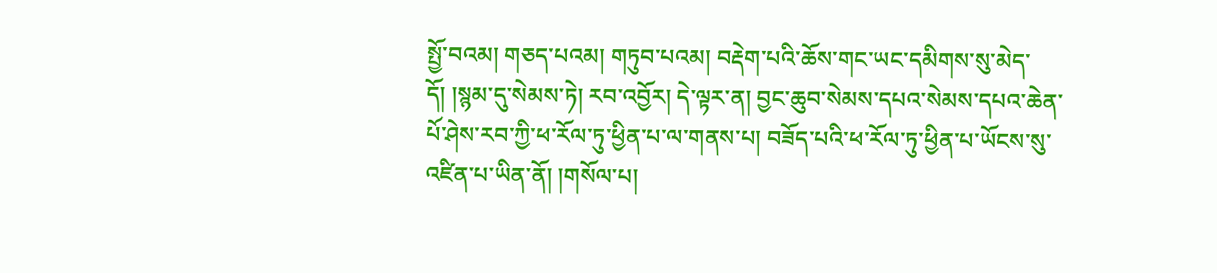སྤྱོ་བའམ། གཅད་པའམ། གཏུབ་པའམ། བརྡེག་པའི་ཆོས་གང་ཡང་དམིགས་སུ་མེད་དོ། །སྙམ་དུ་སེམས་ཏེ། རབ་འབྱོར། དེ་ལྟར་ན། བྱང་ཆུབ་སེམས་དཔའ་སེམས་དཔའ་ཆེན་པོ་ཤེས་རབ་ཀྱི་ཕ་རོལ་ཏུ་ཕྱིན་པ་ལ་གནས་པ། བཟོད་པའི་ཕ་རོལ་ཏུ་ཕྱིན་པ་ཡོངས་སུ་འཛིན་པ་ཡིན་ནོ། །གསོལ་པ།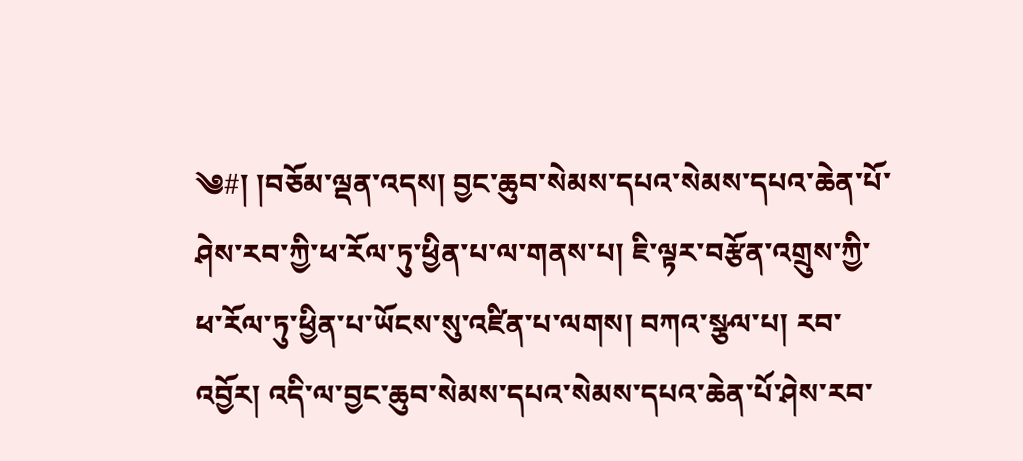༄#། །བཅོམ་ལྡན་འདས། བྱང་ཆུབ་སེམས་དཔའ་སེམས་དཔའ་ཆེན་པོ་ཤེས་རབ་ཀྱི་ཕ་རོལ་ཏུ་ཕྱིན་པ་ལ་གནས་པ། ཇི་ལྟར་བརྩོན་འགྲུས་ཀྱི་ཕ་རོལ་ཏུ་ཕྱིན་པ་ཡོངས་སུ་འཛིན་པ་ལགས། བཀའ་སྩལ་པ། རབ་འབྱོར། འདི་ལ་བྱང་ཆུབ་སེམས་དཔའ་སེམས་དཔའ་ཆེན་པོ་ཤེས་རབ་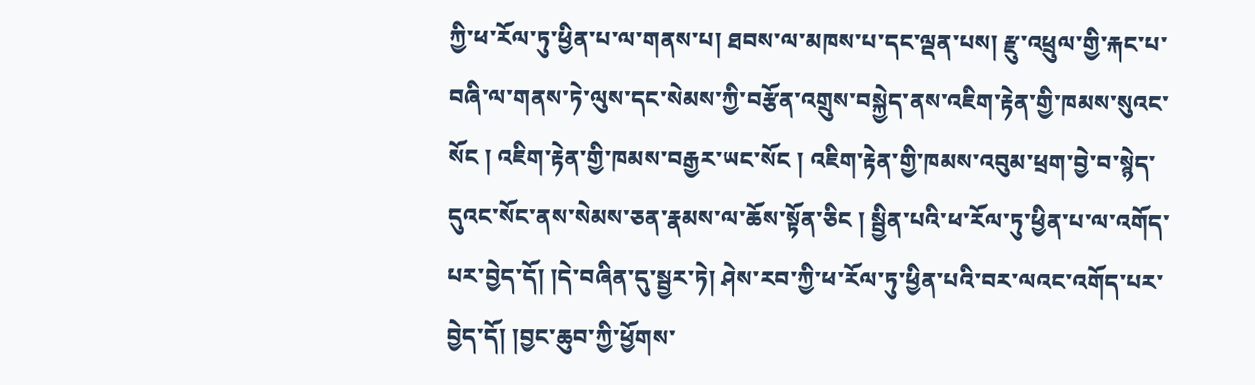ཀྱི་ཕ་རོལ་ཏུ་ཕྱིན་པ་ལ་གནས་པ། ཐབས་ལ་མཁས་པ་དང་ལྡན་པས། རྫུ་འཕྲུལ་གྱི་རྐང་པ་བཞི་ལ་གནས་ཏེ་ལུས་དང་སེམས་ཀྱི་བརྩོན་འགྲུས་བསྐྱེད་ནས་འཇིག་རྟེན་གྱི་ཁམས་སུའང་སོང ། འཇིག་རྟེན་གྱི་ཁམས་བརྒྱར་ཡང་སོང ། འཇིག་རྟེན་གྱི་ཁམས་འབུམ་ཕྲག་བྱེ་བ་སྙེད་དུའང་སོང་ནས་སེམས་ཅན་རྣམས་ལ་ཆོས་སྟོན་ཅིང ། སྦྱིན་པའི་ཕ་རོལ་ཏུ་ཕྱིན་པ་ལ་འགོད་པར་བྱེད་དོ། །དེ་བཞིན་དུ་སྦྱར་ཏེ། ཤེས་རབ་ཀྱི་ཕ་རོལ་ཏུ་ཕྱིན་པའི་བར་ལའང་འགོད་པར་བྱེད་དོ། །བྱང་ཆུབ་ཀྱི་ཕྱོགས་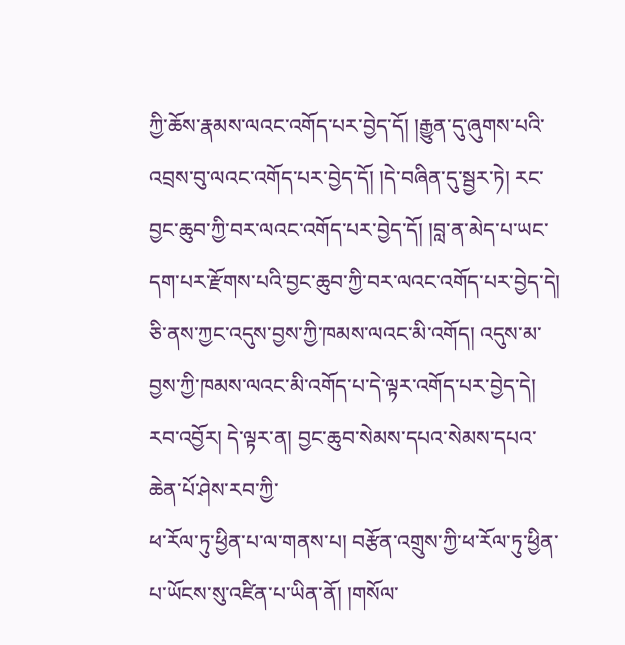ཀྱི་ཆོས་རྣམས་ལའང་འགོད་པར་བྱེད་དོ། །རྒྱུན་དུ་ཞུགས་པའི་འབྲས་བུ་ལའང་འགོད་པར་བྱེད་དོ། །དེ་བཞིན་དུ་སྦྱར་ཏེ། རང་བྱང་ཆུབ་ཀྱི་བར་ལའང་འགོད་པར་བྱེད་དོ། །བླ་ན་མེད་པ་ཡང་དག་པར་རྫོགས་པའི་བྱང་ཆུབ་ཀྱི་བར་ལའང་འགོད་པར་བྱེད་དེ། ཅི་ནས་ཀྱང་འདུས་བྱས་ཀྱི་ཁམས་ལའང་མི་འགོད། འདུས་མ་བྱས་ཀྱི་ཁམས་ལའང་མི་འགོད་པ་དེ་ལྟར་འགོད་པར་བྱེད་དེ། རབ་འབྱོར། དེ་ལྟར་ན། བྱང་ཆུབ་སེམས་དཔའ་སེམས་དཔའ་ཆེན་པོ་ཤེས་རབ་ཀྱི་
ཕ་རོལ་ཏུ་ཕྱིན་པ་ལ་གནས་པ། བརྩོན་འགྲུས་ཀྱི་ཕ་རོལ་ཏུ་ཕྱིན་པ་ཡོངས་སུ་འཛིན་པ་ཡིན་ནོ། །གསོལ་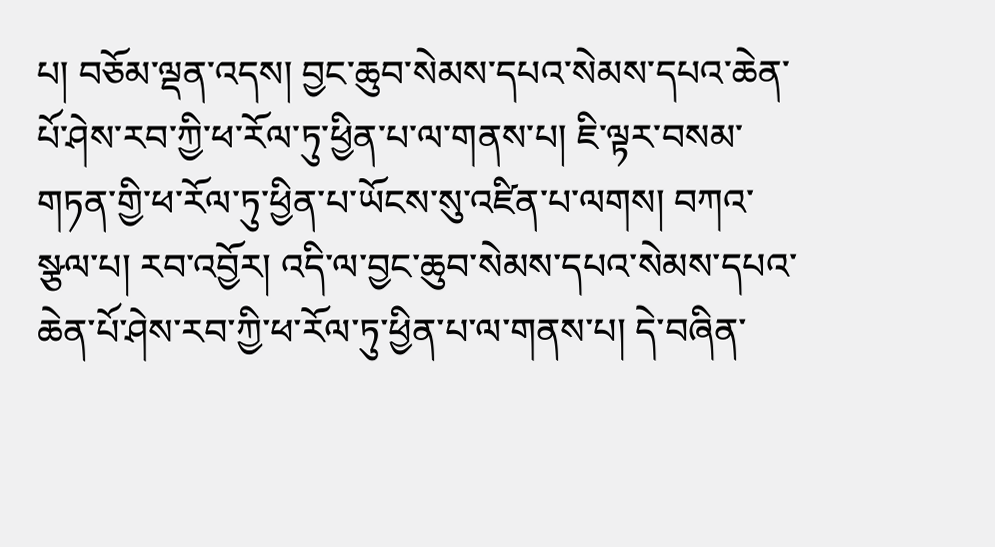པ། བཅོམ་ལྡན་འདས། བྱང་ཆུབ་སེམས་དཔའ་སེམས་དཔའ་ཆེན་པོ་ཤེས་རབ་ཀྱི་ཕ་རོལ་ཏུ་ཕྱིན་པ་ལ་གནས་པ། ཇི་ལྟར་བསམ་གཏན་གྱི་ཕ་རོལ་ཏུ་ཕྱིན་པ་ཡོངས་སུ་འཛིན་པ་ལགས། བཀའ་སྩལ་པ། རབ་འབྱོར། འདི་ལ་བྱང་ཆུབ་སེམས་དཔའ་སེམས་དཔའ་ཆེན་པོ་ཤེས་རབ་ཀྱི་ཕ་རོལ་ཏུ་ཕྱིན་པ་ལ་གནས་པ། དེ་བཞིན་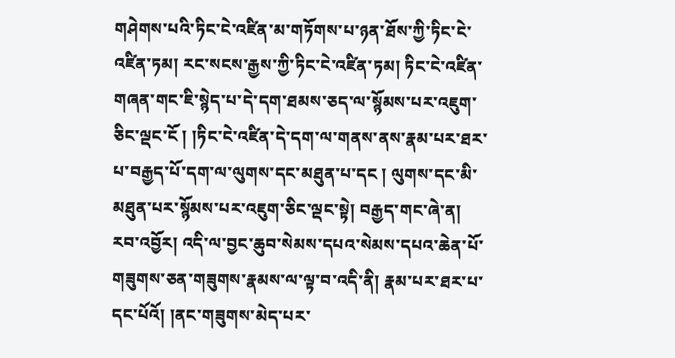གཤེགས་པའི་ཏིང་ངེ་འཛིན་མ་གཏོགས་པ་ཉན་ཐོས་ཀྱི་ཏིང་ངེ་འཛིན་ཏམ། རང་སངས་རྒྱས་ཀྱི་ཏིང་ངེ་འཛིན་ཏམ། ཏིང་ངེ་འཛིན་གཞན་གང་ཇི་སྙེད་པ་དེ་དག་ཐམས་ཅད་ལ་སྙོམས་པར་འཇུག་ཅིང་ལྡང་ངོ ། །ཏིང་ངེ་འཛིན་དེ་དག་ལ་གནས་ནས་རྣམ་པར་ཐར་པ་བརྒྱད་པོ་དག་ལ་ལུགས་དང་མཐུན་པ་དང ། ལུགས་དང་མི་མཐུན་པར་སྙོམས་པར་འཇུག་ཅིང་ལྡང་སྟེ། བརྒྱད་གང་ཞེ་ན། རབ་འབྱོར། འདི་ལ་བྱང་ཆུབ་སེམས་དཔའ་སེམས་དཔའ་ཆེན་པོ་གཟུགས་ཅན་གཟུགས་རྣམས་ལ་ལྟ་བ་འདི་ནི། རྣམ་པར་ཐར་པ་དང་པོའོ། །ནང་གཟུགས་མེད་པར་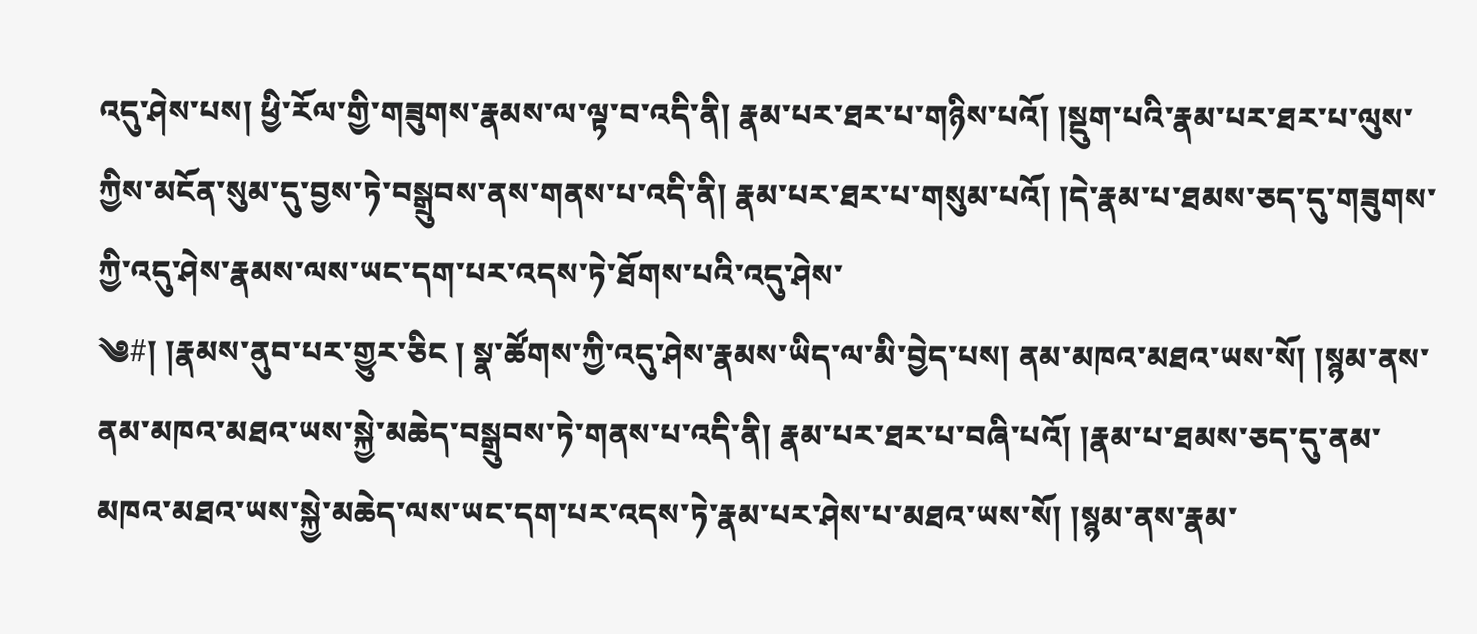འདུ་ཤེས་པས། ཕྱི་རོལ་གྱི་གཟུགས་རྣམས་ལ་ལྟ་བ་འདི་ནི། རྣམ་པར་ཐར་པ་གཉིས་པའོ། །སྡུག་པའི་རྣམ་པར་ཐར་པ་ལུས་ཀྱིས་མངོན་སུམ་དུ་བྱས་ཏེ་བསྒྲུབས་ནས་གནས་པ་འདི་ནི། རྣམ་པར་ཐར་པ་གསུམ་པའོ། །དེ་རྣམ་པ་ཐམས་ཅད་དུ་གཟུགས་ཀྱི་འདུ་ཤེས་རྣམས་ལས་ཡང་དག་པར་འདས་ཏེ་ཐོགས་པའི་འདུ་ཤེས་
༄#། །རྣམས་ནུབ་པར་གྱུར་ཅིང ། སྣ་ཚོགས་ཀྱི་འདུ་ཤེས་རྣམས་ཡིད་ལ་མི་བྱེད་པས། ནམ་མཁའ་མཐའ་ཡས་སོ། །སྙམ་ནས་ནམ་མཁའ་མཐའ་ཡས་སྐྱེ་མཆེད་བསྒྲུབས་ཏེ་གནས་པ་འདི་ནི། རྣམ་པར་ཐར་པ་བཞི་པའོ། །རྣམ་པ་ཐམས་ཅད་དུ་ནམ་མཁའ་མཐའ་ཡས་སྐྱེ་མཆེད་ལས་ཡང་དག་པར་འདས་ཏེ་རྣམ་པར་ཤེས་པ་མཐའ་ཡས་སོ། །སྙམ་ནས་རྣམ་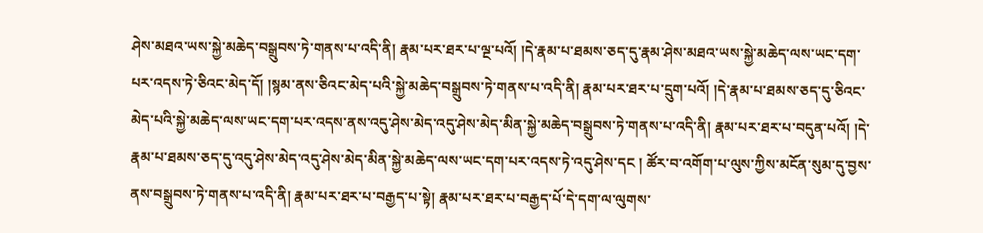ཤེས་མཐའ་ཡས་སྐྱེ་མཆེད་བསྒྲུབས་ཏེ་གནས་པ་འདི་ནི། རྣམ་པར་ཐར་པ་ལྔ་པའོ། །དེ་རྣམ་པ་ཐམས་ཅད་དུ་རྣམ་ཤེས་མཐའ་ཡས་སྐྱེ་མཆེད་ལས་ཡང་དག་པར་འདས་ཏེ་ཅིའང་མེད་དོ། །སྙམ་ནས་ཅིའང་མེད་པའི་སྐྱེ་མཆེད་བསྒྲུབས་ཏེ་གནས་པ་འདི་ནི། རྣམ་པར་ཐར་པ་དྲུག་པའོ། །དེ་རྣམ་པ་ཐམས་ཅད་དུ་ཅིའང་མེད་པའི་སྐྱེ་མཆེད་ལས་ཡང་དག་པར་འདས་ནས་འདུ་ཤེས་མེད་འདུ་ཤེས་མེད་མིན་སྐྱེ་མཆེད་བསྒྲུབས་ཏེ་གནས་པ་འདི་ནི། རྣམ་པར་ཐར་པ་བདུན་པའོ། །དེ་རྣམ་པ་ཐམས་ཅད་དུ་འདུ་ཤེས་མེད་འདུ་ཤེས་མེད་མིན་སྐྱེ་མཆེད་ལས་ཡང་དག་པར་འདས་ཏེ་འདུ་ཤེས་དང ། ཚོར་བ་འགོག་པ་ལུས་ཀྱིས་མངོན་སུམ་དུ་བྱས་ནས་བསྒྲུབས་ཏེ་གནས་པ་འདི་ནི། རྣམ་པར་ཐར་པ་བརྒྱད་པ་སྟེ། རྣམ་པར་ཐར་པ་བརྒྱད་པོ་དེ་དག་ལ་ལུགས་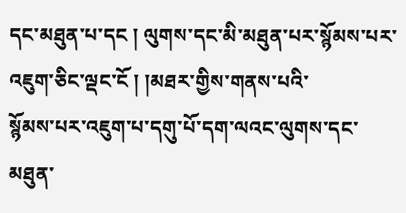དང་མཐུན་པ་དང ། ལུགས་དང་མི་མཐུན་པར་སྙོམས་པར་འཇུག་ཅིང་ལྡང་ངོ ། །མཐར་གྱིས་གནས་པའི་
སྙོམས་པར་འཇུག་པ་དགུ་པོ་དག་ལའང་ལུགས་དང་མཐུན་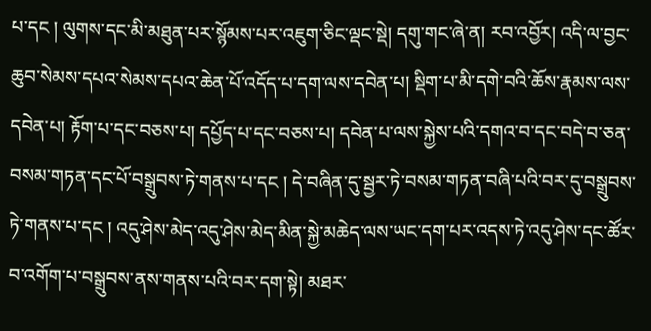པ་དང ། ལུགས་དང་མི་མཐུན་པར་སྙོམས་པར་འཇུག་ཅིང་ལྡང་སྡེ། དགུ་གང་ཞེ་ན། རབ་འབྱོར། འདི་ལ་བྱང་ཆུབ་སེམས་དཔའ་སེམས་དཔའ་ཆེན་པོ་འདོད་པ་དག་ལས་དབེན་པ། སྡིག་པ་མི་དགེ་བའི་ཆོས་རྣམས་ལས་དབེན་པ། རྟོག་པ་དང་བཅས་པ། དཔྱོད་པ་དང་བཅས་པ། དབེན་པ་ལས་སྐྱེས་པའི་དགའ་བ་དང་བདེ་བ་ཅན་བསམ་གཏན་དང་པོ་བསྒྲུབས་ཏེ་གནས་པ་དང ། དེ་བཞིན་དུ་སྦྱར་ཏེ་བསམ་གཏན་བཞི་པའི་བར་དུ་བསྒྲུབས་ཏེ་གནས་པ་དང ། འདུ་ཤེས་མེད་འདུ་ཤེས་མེད་མིན་སྐྱེ་མཆེད་ལས་ཡང་དག་པར་འདས་ཏེ་འདུ་ཤེས་དང་ཚོར་བ་འགོག་པ་བསྒྲུབས་ནས་གནས་པའི་བར་དག་སྟེ། མཐར་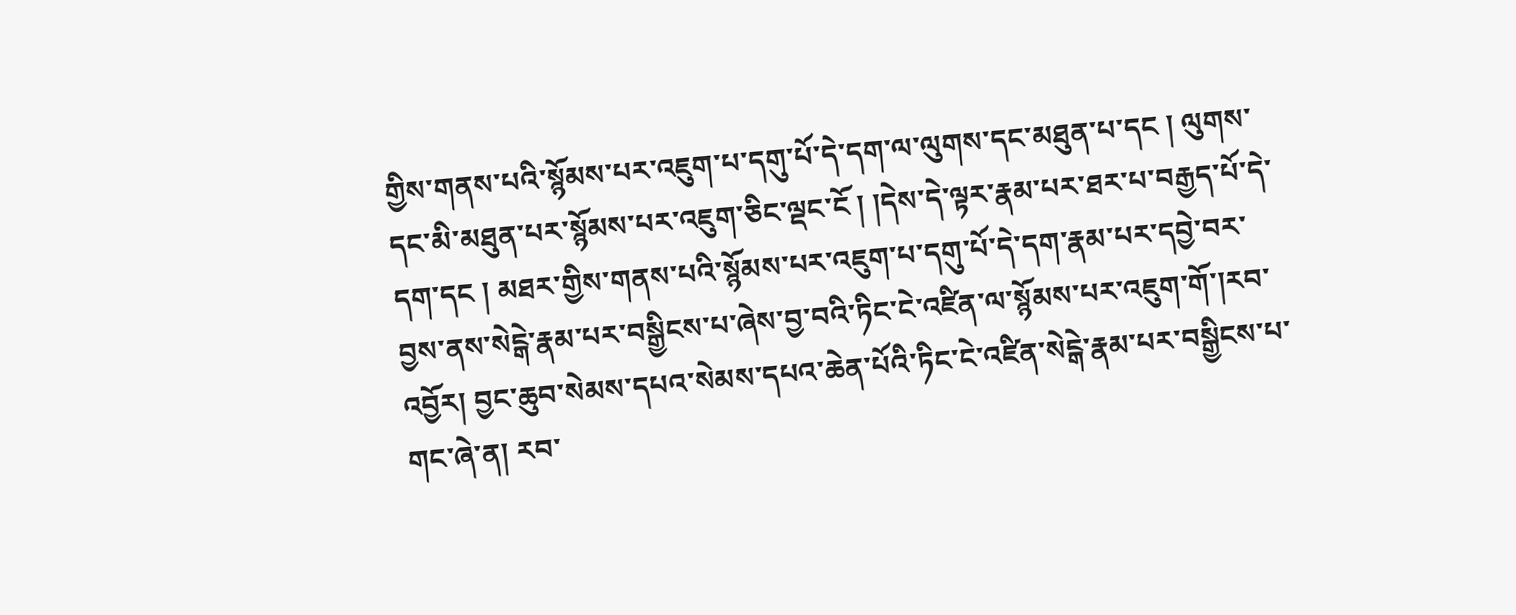གྱིས་གནས་པའི་སྙོམས་པར་འཇུག་པ་དགུ་པོ་དེ་དག་ལ་ལུགས་དང་མཐུན་པ་དང ། ལུགས་དང་མི་མཐུན་པར་སྙོམས་པར་འཇུག་ཅིང་ལྡང་ངོ ། །དེས་དེ་ལྟར་རྣམ་པར་ཐར་པ་བརྒྱད་པོ་དེ་དག་དང ། མཐར་གྱིས་གནས་པའི་སྙོམས་པར་འཇུག་པ་དགུ་པོ་དེ་དག་རྣམ་པར་དབྱེ་བར་བྱས་ནས་སེངྒེ་རྣམ་པར་བསྒྱིངས་པ་ཞེས་བྱ་བའི་ཏིང་ངེ་འཛིན་ལ་སྙོམས་པར་འཇུག་གོ་།རབ་འབྱོར། བྱང་ཆུབ་སེམས་དཔའ་སེམས་དཔའ་ཆེན་པོའི་ཏིང་ངེ་འཛིན་སེངྒེ་རྣམ་པར་བསྒྱིངས་པ་གང་ཞེ་ན། རབ་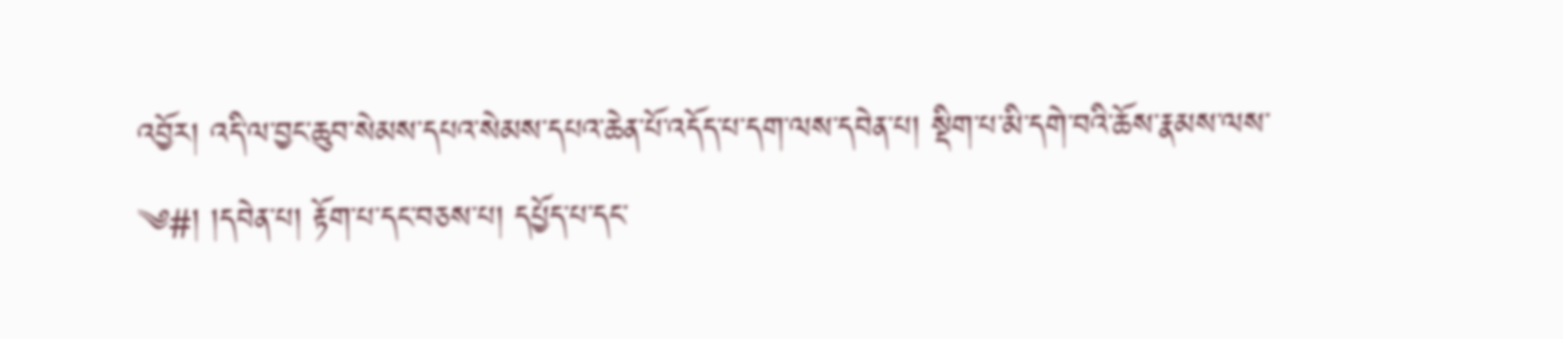འབྱོར། འདི་ལ་བྱང་ཆུབ་སེམས་དཔའ་སེམས་དཔའ་ཆེན་པོ་འདོད་པ་དག་ལས་དབེན་པ། སྡིག་པ་མི་དགེ་བའི་ཆོས་རྣམས་ལས་
༄#། །དབེན་པ། རྟོག་པ་དང་བཅས་པ། དཔྱོད་པ་དང་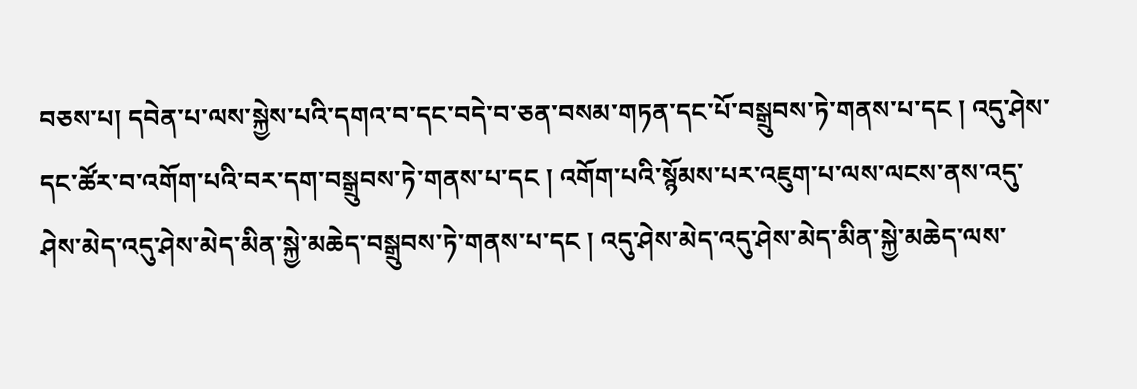བཅས་པ། དབེན་པ་ལས་སྐྱེས་པའི་དགའ་བ་དང་བདེ་བ་ཅན་བསམ་གཏན་དང་པོ་བསྒྲུབས་ཏེ་གནས་པ་དང ། འདུ་ཤེས་དང་ཚོར་བ་འགོག་པའི་བར་དག་བསྒྲུབས་ཏེ་གནས་པ་དང ། འགོག་པའི་སྙོམས་པར་འཇུག་པ་ལས་ལངས་ནས་འདུ་ཤེས་མེད་འདུ་ཤེས་མེད་མིན་སྐྱེ་མཆེད་བསྒྲུབས་ཏེ་གནས་པ་དང ། འདུ་ཤེས་མེད་འདུ་ཤེས་མེད་མིན་སྐྱེ་མཆེད་ལས་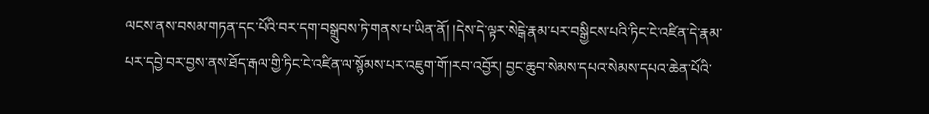ལངས་ནས་བསམ་གཏན་དང་པོའི་བར་དག་བསྒྲུབས་ཏེ་གནས་པ་ཡིན་ནོ། །དེས་དེ་ལྟར་སེངྒེ་རྣམ་པར་བསྒྱིངས་པའི་ཏིང་ངེ་འཛིན་དེ་རྣམ་པར་དབྱེ་བར་བྱས་ནས་ཐོད་རྒལ་གྱི་ཏིང་ངེ་འཛིན་ལ་སྙོམས་པར་འཇུག་གོ་།རབ་འབྱོར། བྱང་ཆུབ་སེམས་དཔའ་སེམས་དཔའ་ཆེན་པོའི་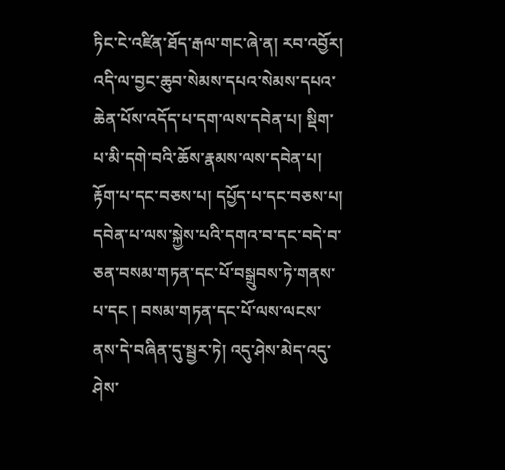ཏིང་ངེ་འཛིན་ཐོད་རྒལ་གང་ཞེ་ན། རབ་འབྱོར། འདི་ལ་བྱང་ཆུབ་སེམས་དཔའ་སེམས་དཔའ་ཆེན་པོས་འདོད་པ་དག་ལས་དབེན་པ། སྡིག་པ་མི་དགེ་བའི་ཆོས་རྣམས་ལས་དབེན་པ། རྟོག་པ་དང་བཅས་པ། དཔྱོད་པ་དང་བཅས་པ། དབེན་པ་ལས་སྐྱེས་པའི་དགའ་བ་དང་བདེ་བ་ཅན་བསམ་གཏན་དང་པོ་བསྒྲུབས་ཏེ་གནས་པ་དང ། བསམ་གཏན་དང་པོ་ལས་ལངས་ནས་དེ་བཞིན་དུ་སྦྱར་ཏེ། འདུ་ཤེས་མེད་འདུ་ཤེས་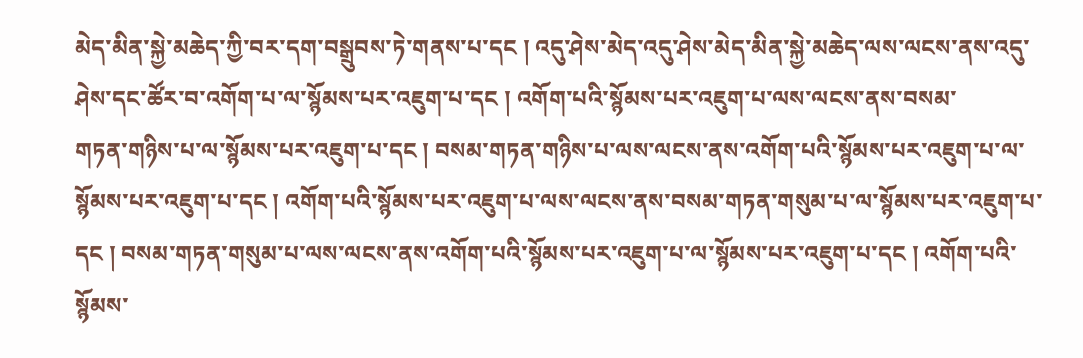མེད་མིན་སྐྱེ་མཆེད་ཀྱི་བར་དག་བསྒྲུབས་ཏེ་གནས་པ་དང ། འདུ་ཤེས་མེད་འདུ་ཤེས་མེད་མིན་སྐྱེ་མཆེད་ལས་ལངས་ནས་འདུ་ཤེས་དང་ཚོར་བ་འགོག་པ་ལ་སྙོམས་པར་འཇུག་པ་དང ། འགོག་པའི་སྙོམས་པར་འཇུག་པ་ལས་ལངས་ནས་བསམ་
གཏན་གཉིས་པ་ལ་སྙོམས་པར་འཇུག་པ་དང ། བསམ་གཏན་གཉིས་པ་ལས་ལངས་ནས་འགོག་པའི་སྙོམས་པར་འཇུག་པ་ལ་སྙོམས་པར་འཇུག་པ་དང ། འགོག་པའི་སྙོམས་པར་འཇུག་པ་ལས་ལངས་ནས་བསམ་གཏན་གསུམ་པ་ལ་སྙོམས་པར་འཇུག་པ་དང ། བསམ་གཏན་གསུམ་པ་ལས་ལངས་ནས་འགོག་པའི་སྙོམས་པར་འཇུག་པ་ལ་སྙོམས་པར་འཇུག་པ་དང ། འགོག་པའི་སྙོམས་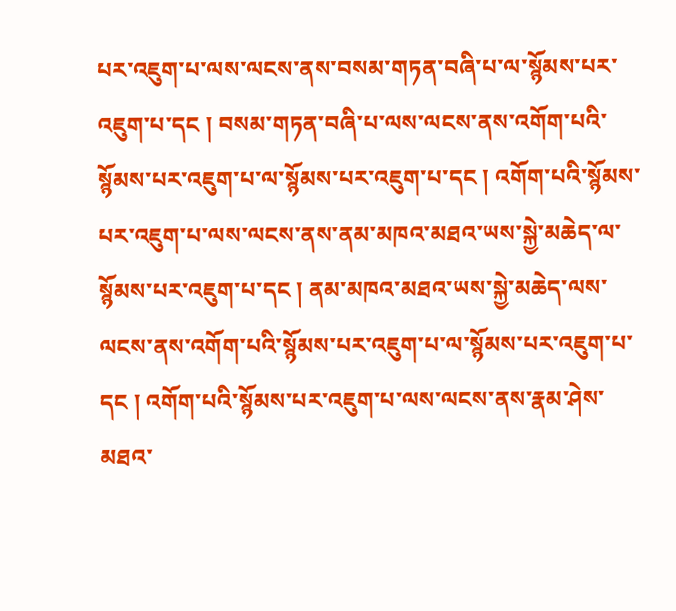པར་འཇུག་པ་ལས་ལངས་ནས་བསམ་གཏན་བཞི་པ་ལ་སྙོམས་པར་འཇུག་པ་དང ། བསམ་གཏན་བཞི་པ་ལས་ལངས་ནས་འགོག་པའི་སྙོམས་པར་འཇུག་པ་ལ་སྙོམས་པར་འཇུག་པ་དང ། འགོག་པའི་སྙོམས་པར་འཇུག་པ་ལས་ལངས་ནས་ནམ་མཁའ་མཐའ་ཡས་སྐྱེ་མཆེད་ལ་སྙོམས་པར་འཇུག་པ་དང ། ནམ་མཁའ་མཐའ་ཡས་སྐྱེ་མཆེད་ལས་ལངས་ནས་འགོག་པའི་སྙོམས་པར་འཇུག་པ་ལ་སྙོམས་པར་འཇུག་པ་དང ། འགོག་པའི་སྙོམས་པར་འཇུག་པ་ལས་ལངས་ནས་རྣམ་ཤེས་མཐའ་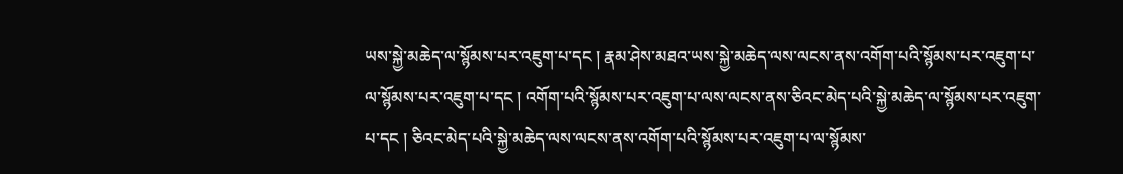ཡས་སྐྱེ་མཆེད་ལ་སྙོམས་པར་འཇུག་པ་དང ། རྣམ་ཤེས་མཐའ་ཡས་སྐྱེ་མཆེད་ལས་ལངས་ནས་འགོག་པའི་སྙོམས་པར་འཇུག་པ་ལ་སྙོམས་པར་འཇུག་པ་དང ། འགོག་པའི་སྙོམས་པར་འཇུག་པ་ལས་ལངས་ནས་ཅིའང་མེད་པའི་སྐྱེ་མཆེད་ལ་སྙོམས་པར་འཇུག་པ་དང ། ཅིའང་མེད་པའི་སྐྱེ་མཆེད་ལས་ལངས་ནས་འགོག་པའི་སྙོམས་པར་འཇུག་པ་ལ་སྙོམས་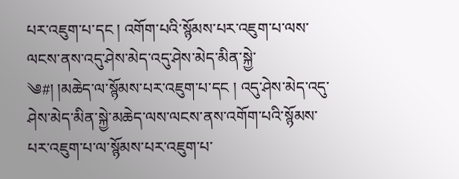པར་འཇུག་པ་དང ། འགོག་པའི་སྙོམས་པར་འཇུག་པ་ལས་ལངས་ནས་འདུ་ཤེས་མེད་འདུ་ཤེས་མེད་མིན་སྐྱེ་
༄#། །མཆེད་ལ་སྙོམས་པར་འཇུག་པ་དང ། འདུ་ཤེས་མེད་འདུ་ཤེས་མེད་མིན་སྐྱེ་མཆེད་ལས་ལངས་ནས་འགོག་པའི་སྙོམས་པར་འཇུག་པ་ལ་སྙོམས་པར་འཇུག་པ་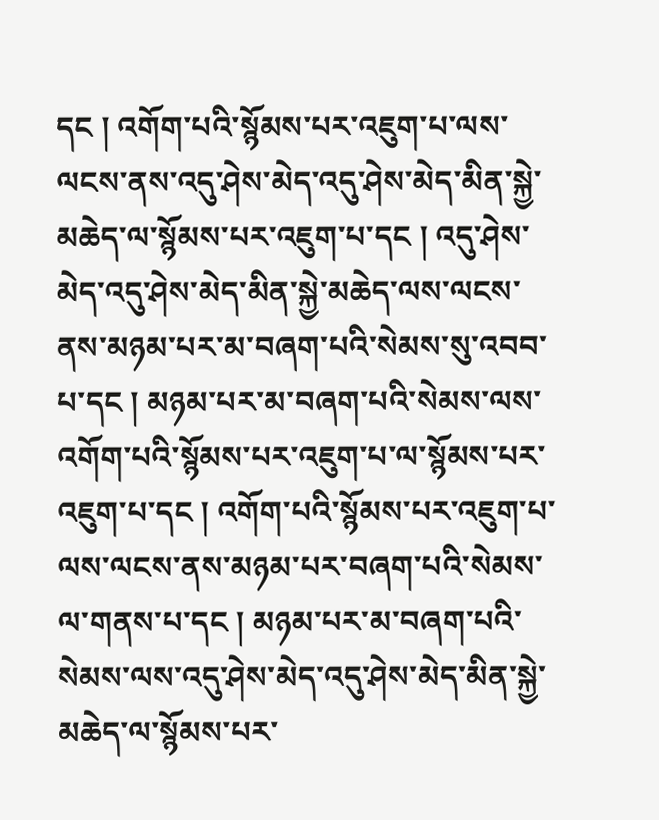དང ། འགོག་པའི་སྙོམས་པར་འཇུག་པ་ལས་ལངས་ནས་འདུ་ཤེས་མེད་འདུ་ཤེས་མེད་མིན་སྐྱེ་མཆེད་ལ་སྙོམས་པར་འཇུག་པ་དང ། འདུ་ཤེས་མེད་འདུ་ཤེས་མེད་མིན་སྐྱེ་མཆེད་ལས་ལངས་ནས་མཉམ་པར་མ་བཞག་པའི་སེམས་སུ་འབབ་པ་དང ། མཉམ་པར་མ་བཞག་པའི་སེམས་ལས་འགོག་པའི་སྙོམས་པར་འཇུག་པ་ལ་སྙོམས་པར་འཇུག་པ་དང ། འགོག་པའི་སྙོམས་པར་འཇུག་པ་ལས་ལངས་ནས་མཉམ་པར་བཞག་པའི་སེམས་ལ་གནས་པ་དང ། མཉམ་པར་མ་བཞག་པའི་སེམས་ལས་འདུ་ཤེས་མེད་འདུ་ཤེས་མེད་མིན་སྐྱེ་མཆེད་ལ་སྙོམས་པར་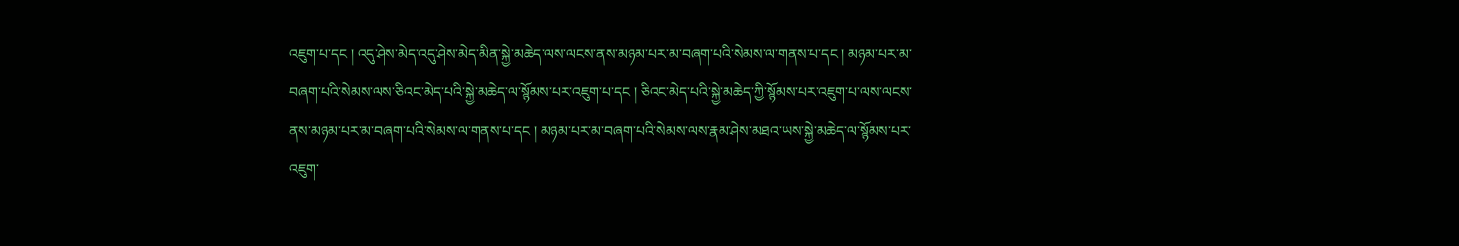འཇུག་པ་དང ། འདུ་ཤེས་མེད་འདུ་ཤེས་མེད་མིན་སྐྱེ་མཆེད་ལས་ལངས་ནས་མཉམ་པར་མ་བཞག་པའི་སེམས་ལ་གནས་པ་དང ། མཉམ་པར་མ་བཞག་པའི་སེམས་ལས་ཅིའང་མེད་པའི་སྐྱེ་མཆེད་ལ་སྙོམས་པར་འཇུག་པ་དང ། ཅིའང་མེད་པའི་སྐྱེ་མཆེད་ཀྱི་སྙོམས་པར་འཇུག་པ་ལས་ལངས་ནས་མཉམ་པར་མ་བཞག་པའི་སེམས་ལ་གནས་པ་དང ། མཉམ་པར་མ་བཞག་པའི་སེམས་ལས་རྣམ་ཤེས་མཐའ་ཡས་སྐྱེ་མཆེད་ལ་སྙོམས་པར་འཇུག་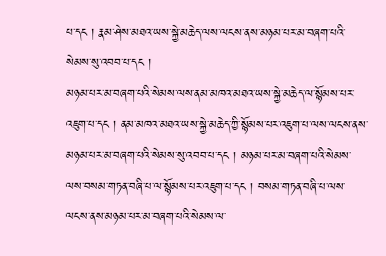པ་དང ། རྣམ་ཤེས་མཐའ་ཡས་སྐྱེ་མཆེད་ལས་ལངས་ནས་མཉམ་པར་མ་བཞག་པའི་སེམས་སུ་འབབ་པ་དང །
མཉམ་པར་མ་བཞག་པའི་སེམས་ལས་ནམ་མཁའ་མཐའ་ཡས་སྐྱེ་མཆེད་ལ་སྙོམས་པར་འཇུག་པ་དང ། ནམ་མཁའ་མཐའ་ཡས་སྐྱེ་མཆེད་ཀྱི་སྙོམས་པར་འཇུག་པ་ལས་ལངས་ནས་མཉམ་པར་མ་བཞག་པའི་སེམས་སུ་འབབ་པ་དང ། མཉམ་པར་མ་བཞག་པའི་སེམས་ལས་བསམ་གཏན་བཞི་པ་ལ་སྙོམས་པར་འཇུག་པ་དང ། བསམ་གཏན་བཞི་པ་ལས་ལངས་ནས་མཉམ་པར་མ་བཞག་པའི་སེམས་ལ་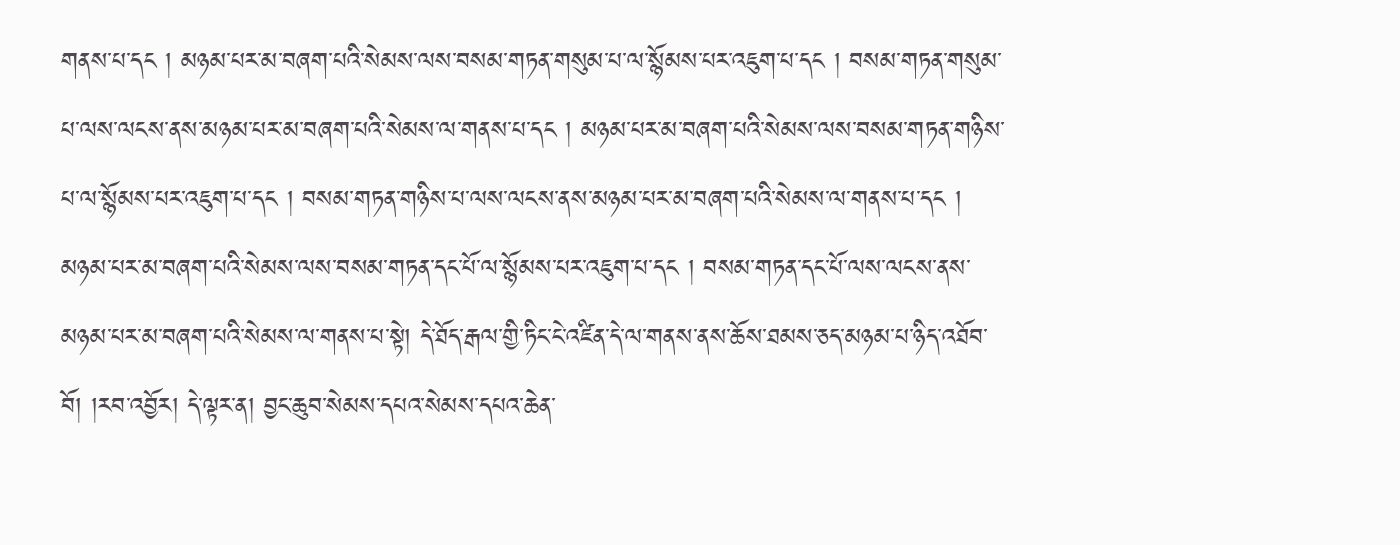གནས་པ་དང ། མཉམ་པར་མ་བཞག་པའི་སེམས་ལས་བསམ་གཏན་གསུམ་པ་ལ་སྙོམས་པར་འཇུག་པ་དང ། བསམ་གཏན་གསུམ་པ་ལས་ལངས་ནས་མཉམ་པར་མ་བཞག་པའི་སེམས་ལ་གནས་པ་དང ། མཉམ་པར་མ་བཞག་པའི་སེམས་ལས་བསམ་གཏན་གཉིས་པ་ལ་སྙོམས་པར་འཇུག་པ་དང ། བསམ་གཏན་གཉིས་པ་ལས་ལངས་ནས་མཉམ་པར་མ་བཞག་པའི་སེམས་ལ་གནས་པ་དང ། མཉམ་པར་མ་བཞག་པའི་སེམས་ལས་བསམ་གཏན་དང་པོ་ལ་སྙོམས་པར་འཇུག་པ་དང ། བསམ་གཏན་དང་པོ་ལས་ལངས་ནས་མཉམ་པར་མ་བཞག་པའི་སེམས་ལ་གནས་པ་སྟེ། དེ་ཐོད་རྒལ་གྱི་ཏིང་ངེ་འཛིན་དེ་ལ་གནས་ནས་ཆོས་ཐམས་ཅད་མཉམ་པ་ཉིད་འཐོབ་བོ། །རབ་འབྱོར། དེ་ལྟར་ན། བྱང་ཆུབ་སེམས་དཔའ་སེམས་དཔའ་ཆེན་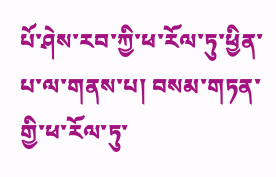པོ་ཤེས་རབ་ཀྱི་ཕ་རོལ་ཏུ་ཕྱིན་པ་ལ་གནས་པ། བསམ་གཏན་གྱི་ཕ་རོལ་ཏུ་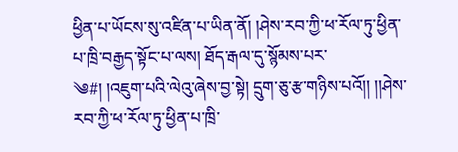ཕྱིན་པ་ཡོངས་སུ་འཛིན་པ་ཡིན་ནོ། །ཤེས་རབ་ཀྱི་ཕ་རོལ་ཏུ་ཕྱིན་པ་ཁྲི་བརྒྱད་སྟོང་པ་ལས། ཐོད་རྒལ་དུ་སྙོམས་པར་
༄#། །འཇུག་པའི་ལེའུ་ཞེས་བྱ་སྟེ། དྲུག་ཅུ་རྩ་གཉིས་པའོ།། །།ཤེས་རབ་ཀྱི་ཕ་རོལ་ཏུ་ཕྱིན་པ་ཁྲི་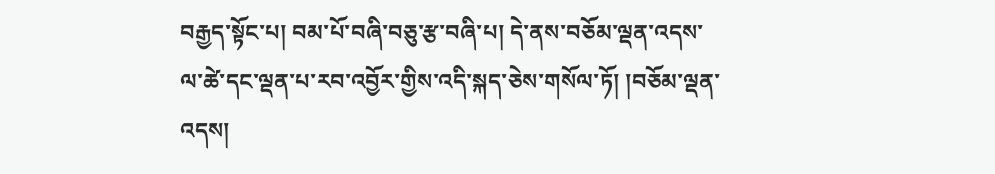བརྒྱད་སྟོང་པ། བམ་པོ་བཞི་བཅུ་རྩ་བཞི་པ། དེ་ནས་བཅོམ་ལྡན་འདས་ལ་ཚེ་དང་ལྡན་པ་རབ་འབྱོར་གྱིས་འདི་སྐད་ཅེས་གསོལ་ཏོ། །བཅོམ་ལྡན་འདས།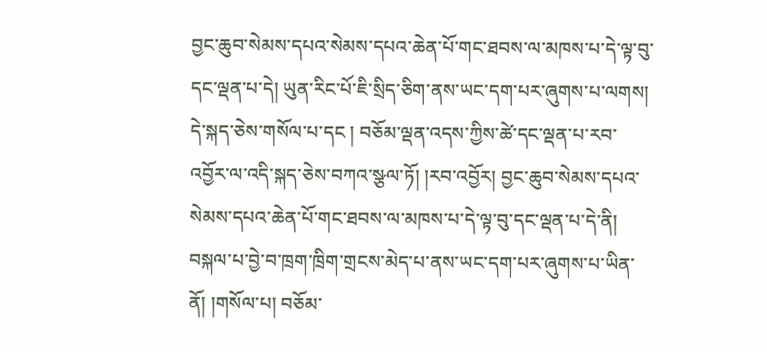བྱང་ཆུབ་སེམས་དཔའ་སེམས་དཔའ་ཆེན་པོ་གང་ཐབས་ལ་མཁས་པ་དེ་ལྟ་བུ་དང་ལྡན་པ་དེ། ཡུན་རིང་པོ་ཇི་སྲིད་ཅིག་ནས་ཡང་དག་པར་ཞུགས་པ་ལགས། དེ་སྐད་ཅེས་གསོལ་པ་དང ། བཅོམ་ལྡན་འདས་ཀྱིས་ཚེ་དང་ལྡན་པ་རབ་འབྱོར་ལ་འདི་སྐད་ཅེས་བཀའ་སྩལ་ཏོ། །རབ་འབྱོར། བྱང་ཆུབ་སེམས་དཔའ་སེམས་དཔའ་ཆེན་པོ་གང་ཐབས་ལ་མཁས་པ་དེ་ལྟ་བུ་དང་ལྡན་པ་དེ་ནི། བསྐལ་པ་བྱེ་བ་ཁྲག་ཁྲིག་གྲངས་མེད་པ་ནས་ཡང་དག་པར་ཞུགས་པ་ཡིན་ནོ། །གསོལ་པ། བཅོམ་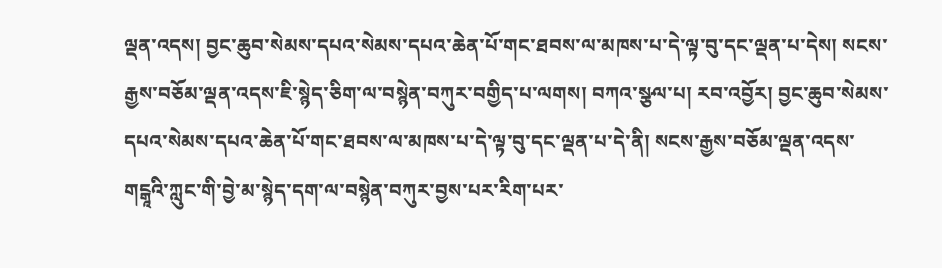ལྡན་འདས། བྱང་ཆུབ་སེམས་དཔའ་སེམས་དཔའ་ཆེན་པོ་གང་ཐབས་ལ་མཁས་པ་དེ་ལྟ་བུ་དང་ལྡན་པ་དེས། སངས་རྒྱས་བཅོམ་ལྡན་འདས་ཇི་སྙེད་ཅིག་ལ་བསྙེན་བཀུར་བགྱིད་པ་ལགས། བཀའ་སྩལ་པ། རབ་འབྱོར། བྱང་ཆུབ་སེམས་དཔའ་སེམས་དཔའ་ཆེན་པོ་གང་ཐབས་ལ་མཁས་པ་དེ་ལྟ་བུ་དང་ལྡན་པ་དེ་ནི། སངས་རྒྱས་བཅོམ་ལྡན་འདས་གངྒཱའི་ཀླུང་གི་བྱེ་མ་སྙེད་དག་ལ་བསྙེན་བཀུར་བྱས་པར་རིག་པར་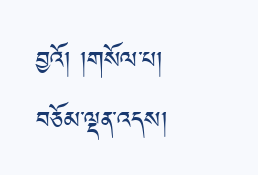བྱའོ། །གསོལ་པ། བཅོམ་ལྡན་འདས།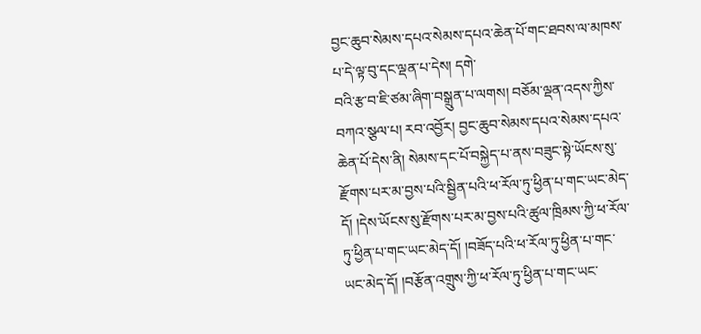བྱང་ཆུབ་སེམས་དཔའ་སེམས་དཔའ་ཆེན་པོ་གང་ཐབས་ལ་མཁས་པ་དེ་ལྟ་བུ་དང་ལྡན་པ་དེས། དགེ་
བའི་རྩ་བ་ཇི་ཙམ་ཞིག་བསྒྲུན་པ་ལགས། བཅོམ་ལྡན་འདས་ཀྱིས་བཀའ་སྩལ་པ། རབ་འབྱོར། བྱང་ཆུབ་སེམས་དཔའ་སེམས་དཔའ་ཆེན་པོ་དེས་ནི། སེམས་དང་པོ་བསྐྱེད་པ་ནས་བཟུང་སྟེ་ཡོངས་སུ་རྫོགས་པར་མ་བྱས་པའི་སྦྱིན་པའི་ཕ་རོལ་ཏུ་ཕྱིན་པ་གང་ཡང་མེད་དོ། །དེས་ཡོངས་སུ་རྫོགས་པར་མ་བྱས་པའི་ཚུལ་ཁྲིམས་ཀྱི་ཕ་རོལ་ཏུ་ཕྱིན་པ་གང་ཡང་མེད་དོ། །བཟོད་པའི་ཕ་རོལ་ཏུ་ཕྱིན་པ་གང་ཡང་མེད་དོ། །བརྩོན་འགྲུས་ཀྱི་ཕ་རོལ་ཏུ་ཕྱིན་པ་གང་ཡང་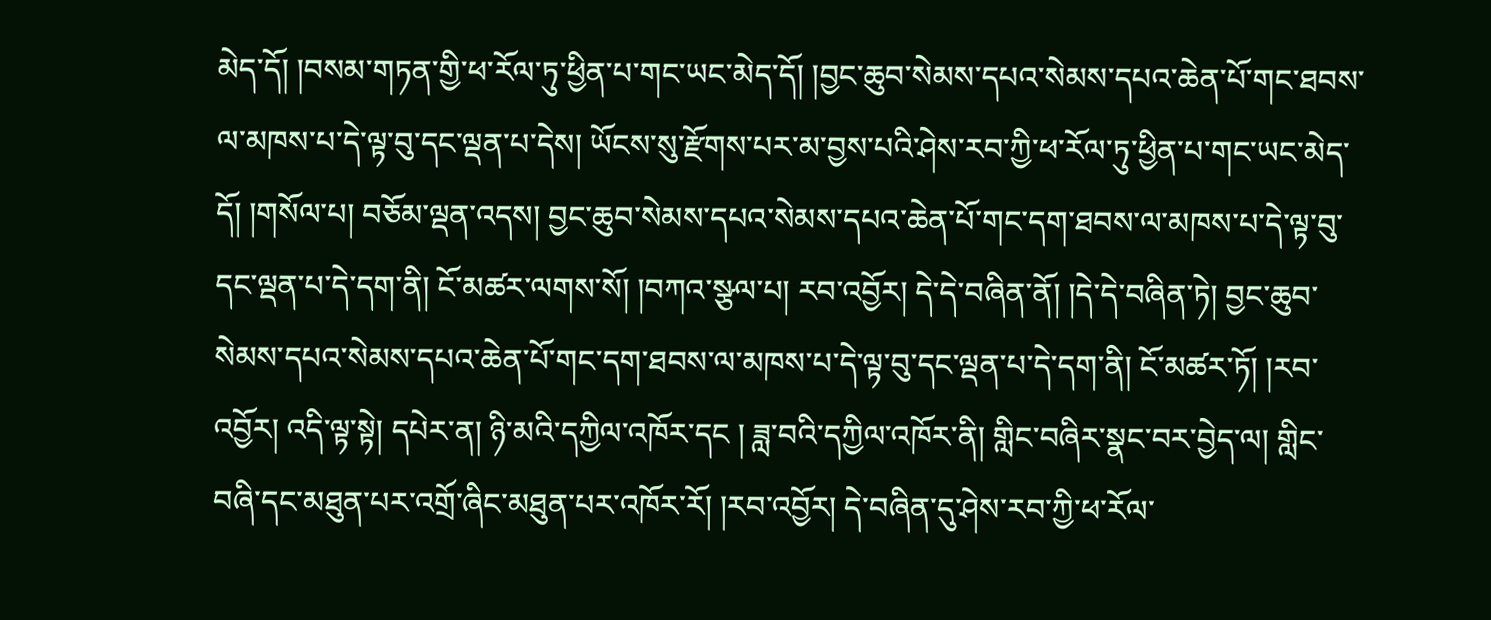མེད་དོ། །བསམ་གཏན་གྱི་ཕ་རོལ་ཏུ་ཕྱིན་པ་གང་ཡང་མེད་དོ། །བྱང་ཆུབ་སེམས་དཔའ་སེམས་དཔའ་ཆེན་པོ་གང་ཐབས་ལ་མཁས་པ་དེ་ལྟ་བུ་དང་ལྡན་པ་དེས། ཡོངས་སུ་རྫོགས་པར་མ་བྱས་པའི་ཤེས་རབ་ཀྱི་ཕ་རོལ་ཏུ་ཕྱིན་པ་གང་ཡང་མེད་དོ། །གསོལ་པ། བཅོམ་ལྡན་འདས། བྱང་ཆུབ་སེམས་དཔའ་སེམས་དཔའ་ཆེན་པོ་གང་དག་ཐབས་ལ་མཁས་པ་དེ་ལྟ་བུ་དང་ལྡན་པ་དེ་དག་ནི། ངོ་མཚར་ལགས་སོ། །བཀའ་སྩལ་པ། རབ་འབྱོར། དེ་དེ་བཞིན་ནོ། །དེ་དེ་བཞིན་ཏེ། བྱང་ཆུབ་སེམས་དཔའ་སེམས་དཔའ་ཆེན་པོ་གང་དག་ཐབས་ལ་མཁས་པ་དེ་ལྟ་བུ་དང་ལྡན་པ་དེ་དག་ནི། ངོ་མཚར་ཏོ། །རབ་འབྱོར། འདི་ལྟ་སྟེ། དཔེར་ན། ཉི་མའི་དཀྱིལ་འཁོར་དང ། ཟླ་བའི་དཀྱིལ་འཁོར་ནི། གླིང་བཞིར་སྣང་བར་བྱེད་ལ། གླིང་བཞི་དང་མཐུན་པར་འགྲོ་ཞིང་མཐུན་པར་འཁོར་རོ། །རབ་འབྱོར། དེ་བཞིན་དུ་ཤེས་རབ་ཀྱི་ཕ་རོལ་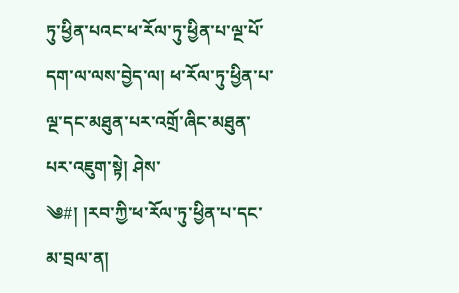ཏུ་ཕྱིན་པའང་ཕ་རོལ་ཏུ་ཕྱིན་པ་ལྔ་པོ་དག་ལ་ལས་བྱེད་ལ། ཕ་རོལ་ཏུ་ཕྱིན་པ་ལྔ་དང་མཐུན་པར་འགྲོ་ཞིང་མཐུན་པར་འཇུག་སྟེ། ཤེས་
༄#། །རབ་ཀྱི་ཕ་རོལ་ཏུ་ཕྱིན་པ་དང་མ་བྲལ་ན།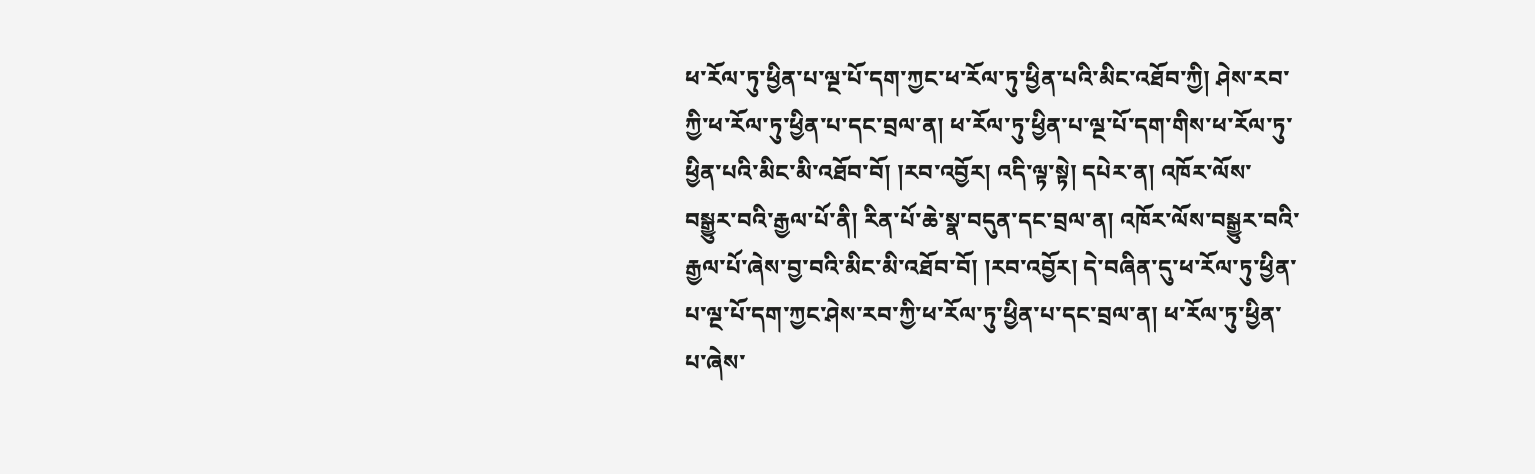ཕ་རོལ་ཏུ་ཕྱིན་པ་ལྔ་པོ་དག་ཀྱང་ཕ་རོལ་ཏུ་ཕྱིན་པའི་མིང་འཐོབ་ཀྱི། ཤེས་རབ་ཀྱི་ཕ་རོལ་ཏུ་ཕྱིན་པ་དང་བྲལ་ན། ཕ་རོལ་ཏུ་ཕྱིན་པ་ལྔ་པོ་དག་གིས་ཕ་རོལ་ཏུ་ཕྱིན་པའི་མིང་མི་འཐོབ་བོ། །རབ་འབྱོར། འདི་ལྟ་སྟེ། དཔེར་ན། འཁོར་ལོས་བསྒྱུར་བའི་རྒྱལ་པོ་ནི། རིན་པོ་ཆེ་སྣ་བདུན་དང་བྲལ་ན། འཁོར་ལོས་བསྒྱུར་བའི་རྒྱལ་པོ་ཞེས་བྱ་བའི་མིང་མི་འཐོབ་བོ། །རབ་འབྱོར། དེ་བཞིན་དུ་ཕ་རོལ་ཏུ་ཕྱིན་པ་ལྔ་པོ་དག་ཀྱང་ཤེས་རབ་ཀྱི་ཕ་རོལ་ཏུ་ཕྱིན་པ་དང་བྲལ་ན། ཕ་རོལ་ཏུ་ཕྱིན་པ་ཞེས་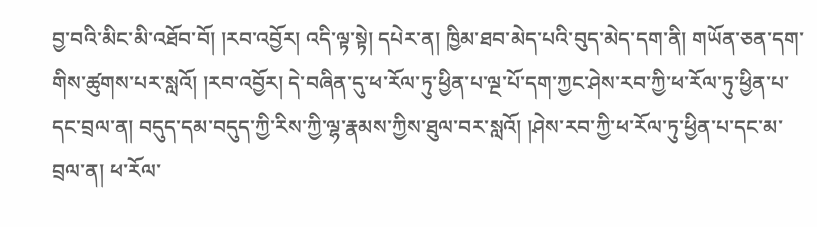བྱ་བའི་མིང་མི་འཐོབ་བོ། །རབ་འབྱོར། འདི་ལྟ་སྟེ། དཔེར་ན། ཁྱིམ་ཐབ་མེད་པའི་བུད་མེད་དག་ནི། གཡོན་ཅན་དག་གིས་ཚུགས་པར་སླའོ། །རབ་འབྱོར། དེ་བཞིན་དུ་ཕ་རོལ་ཏུ་ཕྱིན་པ་ལྔ་པོ་དག་ཀྱང་ཤེས་རབ་ཀྱི་ཕ་རོལ་ཏུ་ཕྱིན་པ་དང་བྲལ་ན། བདུད་དམ་བདུད་ཀྱི་རིས་ཀྱི་ལྷ་རྣམས་ཀྱིས་ཐུལ་བར་སླའོ། །ཤེས་རབ་ཀྱི་ཕ་རོལ་ཏུ་ཕྱིན་པ་དང་མ་བྲལ་ན། ཕ་རོལ་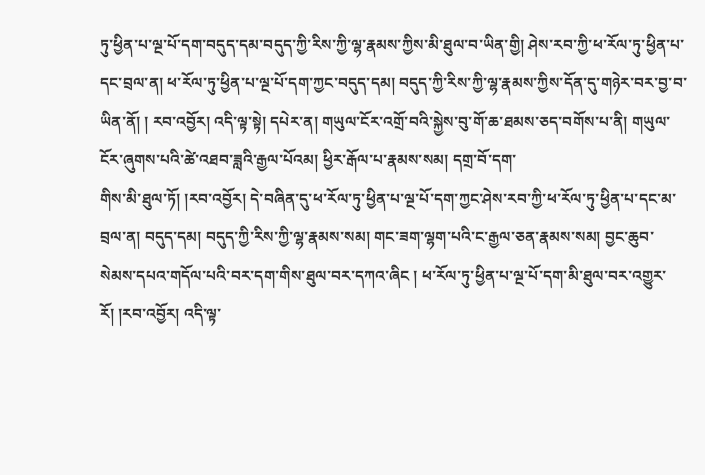ཏུ་ཕྱིན་པ་ལྔ་པོ་དག་བདུད་དམ་བདུད་ཀྱི་རིས་ཀྱི་ལྷ་རྣམས་ཀྱིས་མི་ཐུལ་བ་ཡིན་གྱི། ཤེས་རབ་ཀྱི་ཕ་རོལ་ཏུ་ཕྱིན་པ་དང་བྲལ་ན། ཕ་རོལ་ཏུ་ཕྱིན་པ་ལྔ་པོ་དག་ཀྱང་བདུད་དམ། བདུད་ཀྱི་རིས་ཀྱི་ལྷ་རྣམས་ཀྱིས་དོན་དུ་གཉེར་བར་བྱ་བ་ཡིན་ནོ། ། རབ་འབྱོར། འདི་ལྟ་སྟེ། དཔེར་ན། གཡུལ་ངོར་འགྲོ་བའི་སྐྱེས་བུ་གོ་ཆ་ཐམས་ཅད་བགོས་པ་ནི། གཡུལ་ངོར་ཞུགས་པའི་ཚེ་འཐབ་ཟླའི་རྒྱལ་པོའམ། ཕྱིར་རྒོལ་པ་རྣམས་སམ། དགྲ་བོ་དག་
གིས་མི་ཐུལ་ཏོ། །རབ་འབྱོར། དེ་བཞིན་དུ་ཕ་རོལ་ཏུ་ཕྱིན་པ་ལྔ་པོ་དག་ཀྱང་ཤེས་རབ་ཀྱི་ཕ་རོལ་ཏུ་ཕྱིན་པ་དང་མ་བྲལ་ན། བདུད་དམ། བདུད་ཀྱི་རིས་ཀྱི་ལྷ་རྣམས་སམ། གང་ཟག་ལྷག་པའི་ང་རྒྱལ་ཅན་རྣམས་སམ། བྱང་ཆུབ་སེམས་དཔའ་གདོལ་པའི་བར་དག་གིས་ཐུལ་བར་དཀའ་ཞིང ། ཕ་རོལ་ཏུ་ཕྱིན་པ་ལྔ་པོ་དག་མི་ཐུལ་བར་འགྱུར་རོ། །རབ་འབྱོར། འདི་ལྟ་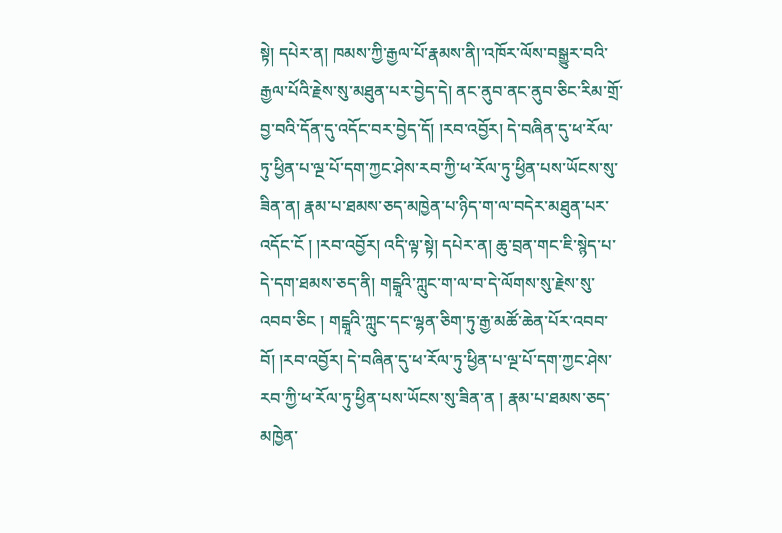སྟེ། དཔེར་ན། ཁམས་ཀྱི་རྒྱལ་པོ་རྣམས་ནི།་འཁོར་ལོས་བསྒྱུར་བའི་རྒྱལ་པོའི་རྗེས་སུ་མཐུན་པར་བྱེད་དེ། ནང་ནུབ་ནང་ནུབ་ཅིང་རིམ་གྲོ་བྱ་བའི་དོན་དུ་འདོང་བར་བྱེད་དོ། །རབ་འབྱོར། དེ་བཞིན་དུ་ཕ་རོལ་ཏུ་ཕྱིན་པ་ལྔ་པོ་དག་ཀྱང་ཤེས་རབ་ཀྱི་ཕ་རོལ་ཏུ་ཕྱིན་པས་ཡོངས་སུ་ཟིན་ན། རྣམ་པ་ཐམས་ཅད་མཁྱེན་པ་ཉིད་ག་ལ་བདེར་མཐུན་པར་འདོང་ངོ ། །རབ་འབྱོར། འདི་ལྟ་སྟེ། དཔེར་ན། ཆུ་བྲན་གང་ཇི་སྙེད་པ་དེ་དག་ཐམས་ཅད་ནི། གངྒཱའི་ཀླུང་ག་ལ་བ་དེ་ལོགས་སུ་རྗེས་སུ་འབབ་ཅིང ། གངྒཱའི་ཀླུང་དང་ལྷན་ཅིག་ཏུ་རྒྱ་མཚོ་ཆེན་པོར་འབབ་བོ། །རབ་འབྱོར། དེ་བཞིན་དུ་ཕ་རོལ་ཏུ་ཕྱིན་པ་ལྔ་པོ་དག་ཀྱང་ཤེས་རབ་ཀྱི་ཕ་རོལ་ཏུ་ཕྱིན་པས་ཡོངས་སུ་ཟིན་ན ། རྣམ་པ་ཐམས་ཅད་མཁྱེན་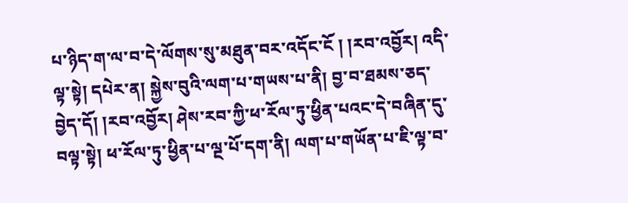པ་ཉིད་ག་ལ་བ་དེ་ལོགས་སུ་མཐུན་བར་འདོང་ངོ ། །རབ་འབྱོར། འདི་ལྟ་སྟེ། དཔེར་ན། སྐྱེས་བུའི་ལག་པ་གཡས་པ་ནི། བྱ་བ་ཐམས་ཅད་བྱེད་དོ། །རབ་འབྱོར། ཤེས་རབ་ཀྱི་ཕ་རོལ་ཏུ་ཕྱིན་པའང་དེ་བཞིན་དུ་བལྟ་སྟེ། ཕ་རོལ་ཏུ་ཕྱིན་པ་ལྔ་པོ་དག་ནི། ལག་པ་གཡོན་པ་ཇི་ལྟ་བ་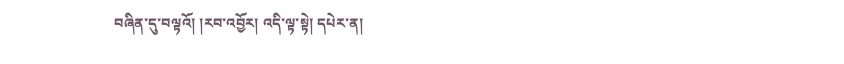བཞིན་དུ་བལྟའོ། །རབ་འབྱོར། འདི་ལྟ་སྟེ། དཔེར་ན།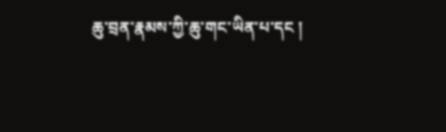ཆུ་བྲན་རྣམས་ཀྱི་ཆུ་གང་ཡིན་པ་དང །